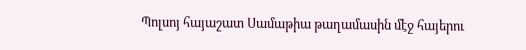Պոլսոյ հայաշատ Սամաթիա թաղամասին մէջ հայերու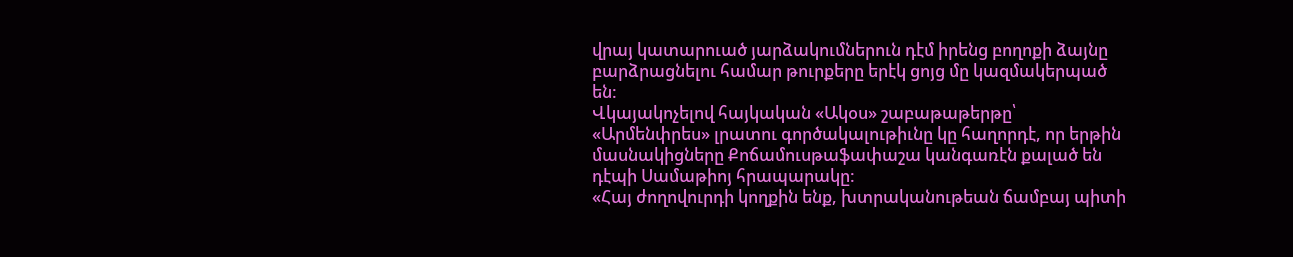վրայ կատարուած յարձակումներուն դէմ իրենց բողոքի ձայնը բարձրացնելու համար թուրքերը երէկ ցոյց մը կազմակերպած են:
Վկայակոչելով հայկական «Ակօս» շաբաթաթերթը՝ «Արմենփրես» լրատու գործակալութիւնը կը հաղորդէ, որ երթին մասնակիցները Քոճամուսթաֆափաշա կանգառէն քալած են դէպի Սամաթիոյ հրապարակը:
«Հայ ժողովուրդի կողքին ենք, խտրականութեան ճամբայ պիտի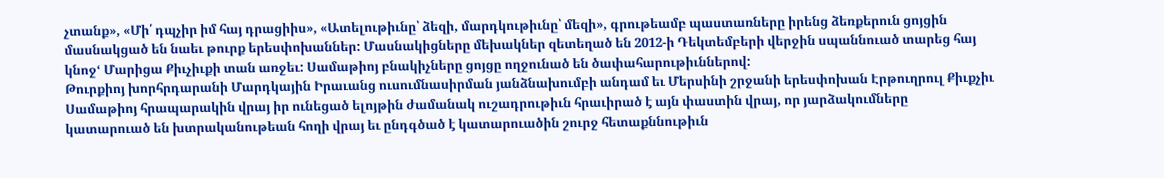չտանք», «Մի՛ դպչիր իմ հայ դրացիիս», «Ատելութիւնը՝ ձեզի, մարդկութիւնը՝ մեզի», գրութեամբ պաստառները իրենց ձեռքերուն ցոյցին մասնակցած են նաեւ թուրք երեսփոխաններ: Մասնակիցները մեխակներ զետեղած են 2012-ի Դեկտեմբերի վերջին սպաննուած տարեց հայ կնոջ‘ Մարիցա Քիւչիւքի տան առջեւ: Սամաթիոյ բնակիչները ցոյցը ողջունած են ծափահարութիւններով:
Թուրքիոյ խորհրդարանի Մարդկային Իրաւանց ուսումնասիրման յանձնախումբի անդամ եւ Մերսինի շրջանի երեսփոխան Էրթուղրուլ Քիւքչիւ Սամաթիոյ հրապարակին վրայ իր ունեցած ելոյթին ժամանակ ուշադրութիւն հրաւիրած է այն փաստին վրայ, որ յարձակումները կատարուած են խտրականութեան հողի վրայ եւ ընդգծած է կատարուածին շուրջ հետաքննութիւն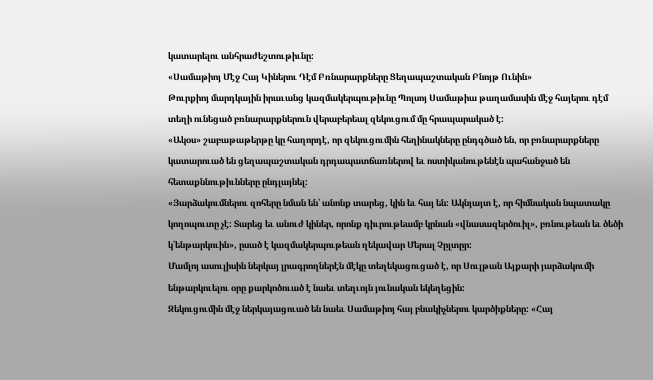կատարելու անհրաժեշտութիւնը:
«Սամաթիոյ Մէջ Հայ Կիներու Դէմ Բռնարարքները Ցեղապաշտական Բնոյթ Ունին»
Թուրքիոյ մարդկային իրաւանց կազմակերպութիւնը Պոլսոյ Սամաթիա թաղամասին մէջ հայերու դէմ տեղի ունեցած բռնարարքներուն վերաբերեալ զեկուցում մը հրապարակած է:
«Ակօս» շաբաթաթերթը կը հաղորդէ, որ զեկուցումին հեղինակները ընդգծած են, որ բռնարարքները կատարուած են ցեղապաշտական դրդապատճառներով եւ ոստիկանութենէն պահանջած են հետաքննութիւնները ընդլայնել:
«Յարձակումներու զոհերը նման են՝ անոնք տարեց, կին եւ հայ են: Ակնյայտ է, որ հիմնական նպատակը կողոպուտը չէ: Տարեց եւ անուժ կիներ, որոնք դիւրութեամբ կրնան «վնասազերծուիլ», բռնութեան եւ ծեծի կ՛ենթարկուին», ըսած է կազմակերպութեան ղեկավար Մերալ Չըլտըր:
Մամլոյ ասուլիսին ներկայ լրագրողներէն մէկը տեղեկացուցած է, որ Սուլթան Այքարի յարձակումի ենթարկուելու օրը քարկոծուած է նաեւ տեղւոյն յունական եկեղեցին:
Զեկուցումին մէջ ներկայացուած են նաեւ Սամաթիոյ հայ բնակիչներու կարծիքները: «Հայ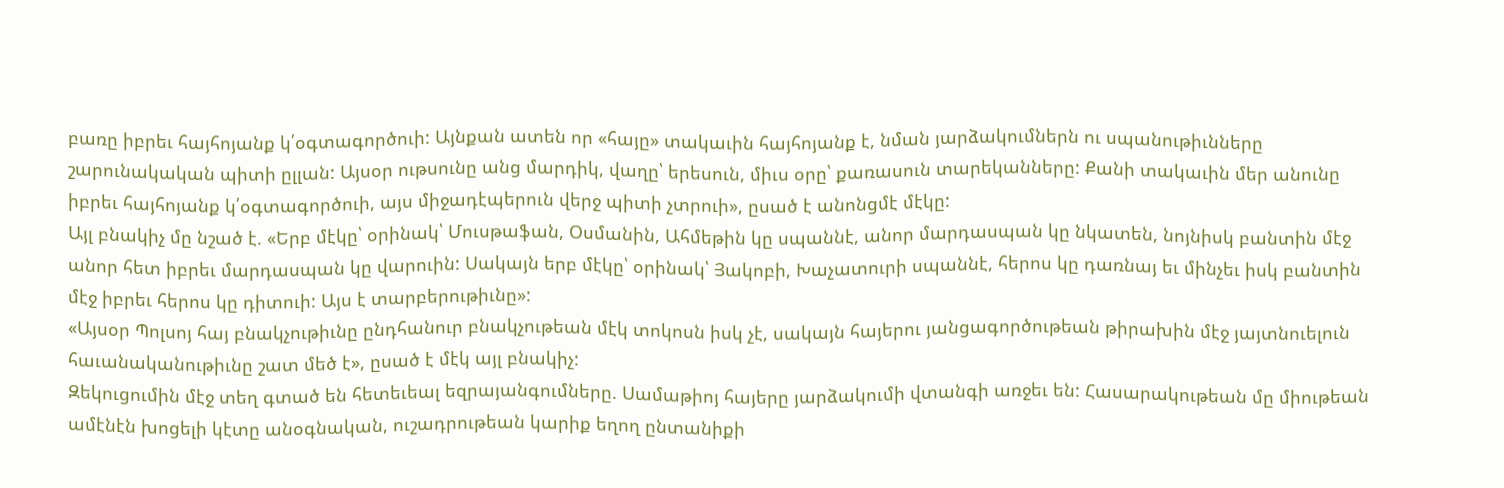բառը իբրեւ հայհոյանք կ՛օգտագործուի: Այնքան ատեն որ «հայը» տակաւին հայհոյանք է, նման յարձակումներն ու սպանութիւնները շարունակական պիտի ըլլան: Այսօր ութսունը անց մարդիկ, վաղը՝ երեսուն, միւս օրը՝ քառասուն տարեկանները: Քանի տակաւին մեր անունը իբրեւ հայհոյանք կ՛օգտագործուի, այս միջադէպերուն վերջ պիտի չտրուի», ըսած է անոնցմէ մէկը:
Այլ բնակիչ մը նշած է. «Երբ մէկը՝ օրինակ՝ Մուսթաֆան, Օսմանին, Ահմեթին կը սպաննէ, անոր մարդասպան կը նկատեն, նոյնիսկ բանտին մէջ անոր հետ իբրեւ մարդասպան կը վարուին: Սակայն երբ մէկը՝ օրինակ՝ Յակոբի, Խաչատուրի սպաննէ, հերոս կը դառնայ եւ մինչեւ իսկ բանտին մէջ իբրեւ հերոս կը դիտուի: Այս է տարբերութիւնը»:
«Այսօր Պոլսոյ հայ բնակչութիւնը ընդհանուր բնակչութեան մէկ տոկոսն իսկ չէ, սակայն հայերու յանցագործութեան թիրախին մէջ յայտնուելուն հաւանականութիւնը շատ մեծ է», ըսած է մէկ այլ բնակիչ:
Զեկուցումին մէջ տեղ գտած են հետեւեալ եզրայանգումները. Սամաթիոյ հայերը յարձակումի վտանգի առջեւ են: Հասարակութեան մը միութեան ամէնէն խոցելի կէտը անօգնական, ուշադրութեան կարիք եղող ընտանիքի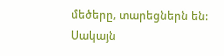մեծերը, տարեցներն են: Սակայն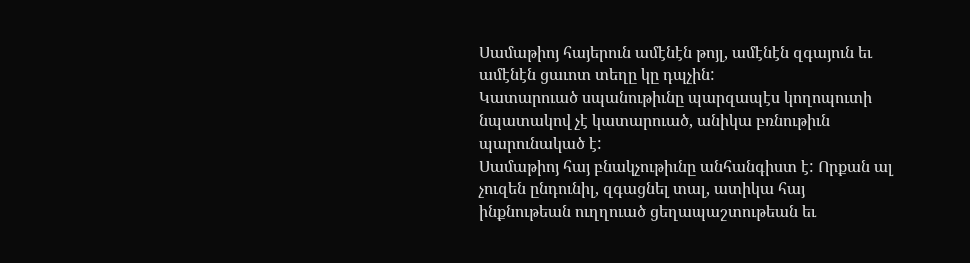Սամաթիոյ հայերուն ամէնէն թոյլ, ամէնէն զգայուն եւ ամէնէն ցաւոտ տեղը կը դպչին:
Կատարուած սպանութիւնը պարզապէս կողոպուտի նպատակով չէ կատարուած, անիկա բռնութիւն պարունակած է:
Սամաթիոյ հայ բնակչութիւնը անհանգիստ է: Որքան ալ չուզեն ընդունիլ, զգացնել տալ, ատիկա հայ ինքնութեան ուղղուած ցեղապաշտութեան եւ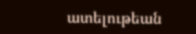ատելութեան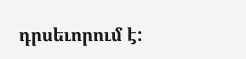դրսեւորում է: